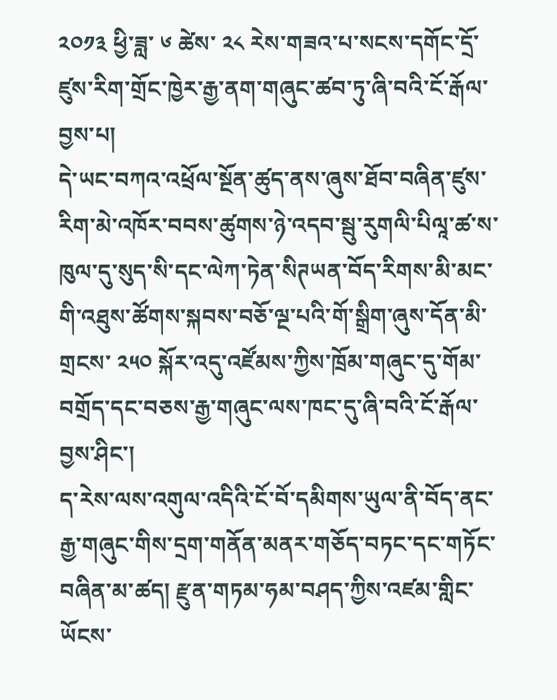༢༠༡༣ ཕྱི་ཟླ་ ༦ ཚེས་ ༢༨ རེས་གཟའ་པ་སངས་དགོང་དྲོ་ཛུས་རིག་གྲོང་ཁྱེར་རྒྱ་ནག་གཞུང་ཚབ་ཏུ་ཞི་བའི་ངོ་རྒོལ་བྱས་པ།
དེ་ཡང་བཀའ་འཕྲོལ་སྔོན་ཚུད་ནས་ཞུས་ཐོབ་བཞིན་ཛུས་རིག་མེ་འཁོར་བབས་ཚུགས་ཉེ་འདབ་སྦུ་རུགལི་པིལཱ་ཚ་ས་ཁུལ་དུ་སུད་སི་དང་ལེཀ་ཏེན་སིཊཡན་བོད་རིགས་མི་མང་གི་འཐུས་ཚོགས་སྐབས་བཅོ་ལྔ་པའི་གོ་སྒྲིག་ཞུས་དོན་མི་གྲངས་ ༢༥༠ སྐོར་འདུ་འཛོམས་ཀྱིས་ཁྲོམ་གཞུང་དུ་གོམ་བགྲོད་དང་བཅས་རྒྱ་གཞུང་ལས་ཁང་དུ་ཞི་བའི་ངོ་རྒོལ་བྱས་ཤིང་།
ད་རེས་ལས་འགུལ་འདིའི་ངོ་བོ་དམིགས་ཡུལ་ནི་བོད་ནང་རྒྱ་གཞུང་གིས་དྲག་གནོན་མནར་གཅོད་བཏང་དང་གཏོང་བཞིན་མ་ཚད། རྫུན་གཏམ་ཧམ་བཤད་ཀྱིས་འཛམ་གླིང་ཡོངས་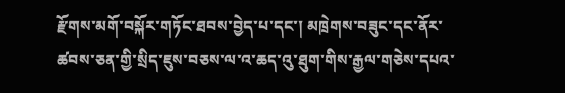རྫོགས་མགོ་བསྐོར་གཏོང་ཐབས་བྱེད་པ་དང་། མཁྲེགས་བཟུང་དང་ནོར་ཚབས་ཅན་གྱི་སྲིད་ཇུས་བཅས་ལ་འ་ཆད་འུ་ཐུག་གིས་རྒྱལ་གཅེས་དཔའ་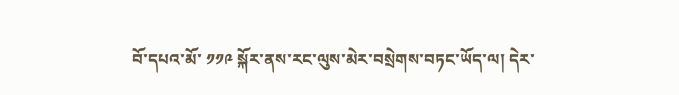བོ་དཔའ་མོ་ ༡༡༩ སྐོར་ནས་རང་ལུས་མེར་བསྲེགས་བཏང་ཡོད་ལ། དེར་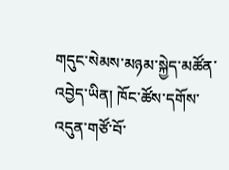གདུང་སེམས་མཉམ་སྐྱེད་མཚོན་འབྱེད་ཡིན། ཁོང་ཚོས་དགོས་འདུན་གཙོ་བོ་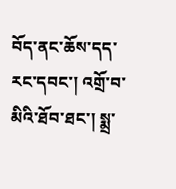བོད་ནང་ཆོས་དད་རང་དབང་། འགྲོ་བ་མིའི་ཐོབ་ཐང་། སྨྲ་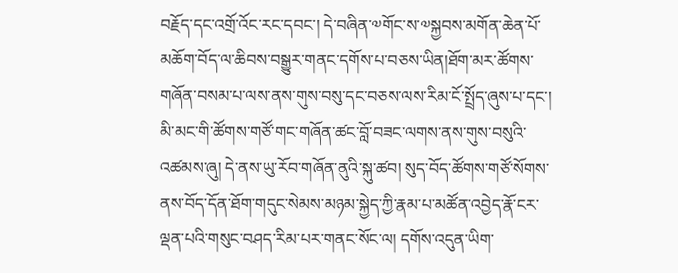བརྗོད་དང་འགྲོ་འོང་རང་དབང་། དེ་བཞིན་༧གོང་ས་༧སྐྱབས་མགོན་ཆེན་པོ་མཆོག་བོད་ལ་ཆིབས་བསྒྱུར་གནང་དགོས་པ་བཅས་ཡིན།ཐོག་མར་ཚོགས་གཞོན་བསམ་པ་ལས་ནས་གུས་བསུ་དང་བཅས་ལས་རིམ་ངོ་སྤྲོད་ཞུས་པ་དང་། མི་མང་གི་ཚོགས་གཙོ་གང་གཞོན་ཚང་བློ་བཟང་ལགས་ནས་གུས་བསུའི་འཚམས་ཞུ། དེ་ནས་ཡུ་རོབ་གཞོན་ནུའི་སྐུ་ཚབ། སུད་བོད་ཚོགས་གཙོ་སོགས་ནས་བོད་དོན་ཐོག་གདུང་སེམས་མཉམ་སྐྱེད་ཀྱི་རྣམ་པ་མཚོན་འབྱེད་རྣོ་ངར་ལྡན་པའི་གསུང་བཤད་རིམ་པར་གནང་སོང་ལ། དགོས་འདུན་ཡིག་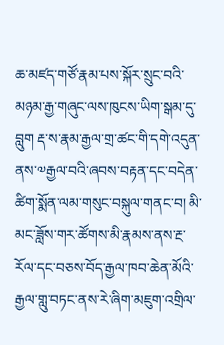ཆ་མཛད་གཙོ་རྣམ་པས་སྐོར་སྲུང་བའི་མཉམ་རྒྱ་གཞུང་ལས་ཁུངས་ཡིག་སྒམ་དུ་བླུག རྡ་ས་རྣམ་རྒྱལ་གྲ་ཚང་གི་དགེ་འདུན་ནས་༧རྒྱལ་བའི་ཞབས་བརྟན་དང་བདེན་ཚིག་སྨོན་ལམ་གསུང་བསྐུལ་གནང་བ། མི་མང་ཟློས་གར་ཚོགས་མི་རྣམས་ནས་རྔ་རོལ་དང་བཅས་བོད་རྒྱལ་ཁབ་ཆེན་མོའི་རྒྱལ་གླུ་བཏང་ནས་རེ་ཞིག་མཇུག་འགྲིལ་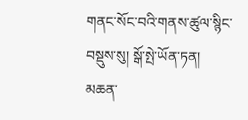གནང་སོང་བའི་གནས་ཚུལ་སྙིང་བསྡུས་སུ། སྒོ་སྤེ་ཡོན་ཏན།
མཆན་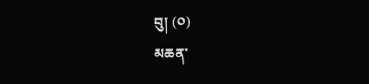བུ། (༠)
མཆན་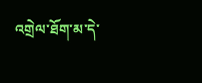འགྲེལ་ཐོག་མ་དེ་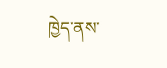ཁྱེད་ནས་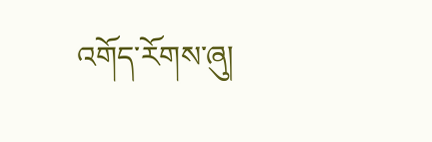འགོད་རོགས་ཞུ།